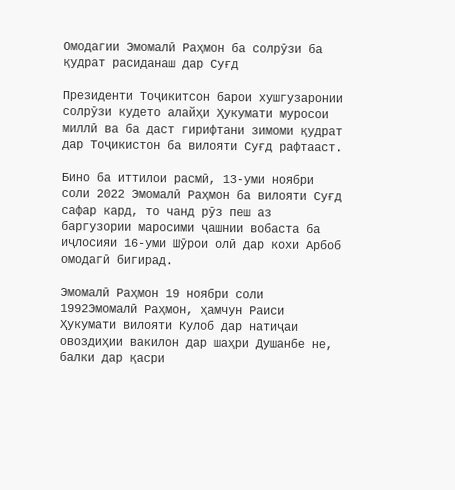Омодагии Эмомалӣ Раҳмон ба солрӯзи ба қудрат расиданаш дар Суғд

Президенти Тоҷикитсон барои хушгузаронии солрӯзи кудето алайҳи Ҳукумати муросои миллӣ ва ба даст гирифтани зимоми қудрат дар Тоҷикистон ба вилояти Суғд рафтааст.

Бино ба иттилои расмӣ, 13-уми ноябри соли 2022 Эмомалӣ Раҳмон ба вилояти Суғд сафар кард, то чанд рӯз пеш аз баргузории маросими ҷашнии вобаста ба иҷлосияи 16-уми Шӯрои олӣ дар кохи Арбоб омодагӣ бигирад.

Эмомалӣ Раҳмон 19 ноябри соли 1992Эмомалӣ Раҳмон, ҳамчун Раиси Ҳукумати вилояти Кулоб дар натиҷаи овоздиҳии вакилон дар шаҳри Душанбе не, балки дар қасри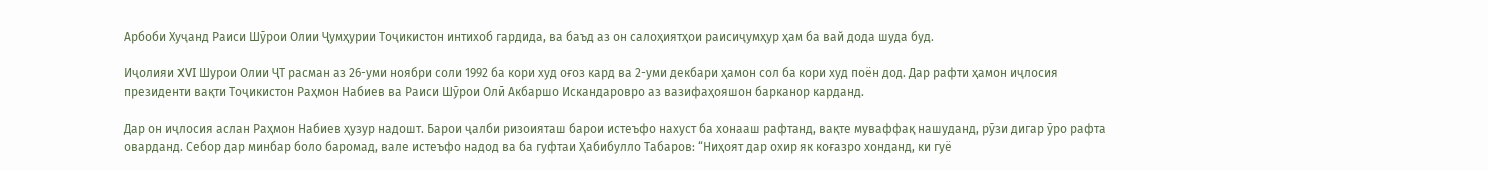Арбоби Хуҷанд Раиси Шӯрои Олии Ҷумҳурии Тоҷикистон интихоб гардида, ва баъд аз он салоҳиятҳои раисиҷумҳур ҳам ба вай дода шуда буд.

Иҷолияи XVI Шурои Олии ҶТ расман аз 26-уми ноябри соли 1992 ба кори худ оғоз кард ва 2-уми декбари ҳамон сол ба кори худ поён дод. Дар рафти ҳамон иҷлосия президенти вақти Тоҷикистон Раҳмон Набиев ва Раиси Шӯрои Олӣ Акбаршо Искандаровро аз вазифаҳояшон барканор карданд.

Дар он иҷлосия аслан Раҳмон Набиев ҳузур надошт. Барои ҷалби ризоияташ барои истеъфо нахуст ба хонааш рафтанд, вақте муваффақ нашуданд, рӯзи дигар ӯро рафта оварданд. Себор дар минбар боло баромад, вале истеъфо надод ва ба гуфтаи Ҳабибулло Табаров: “Ниҳоят дар охир як коғазро хонданд, ки гуё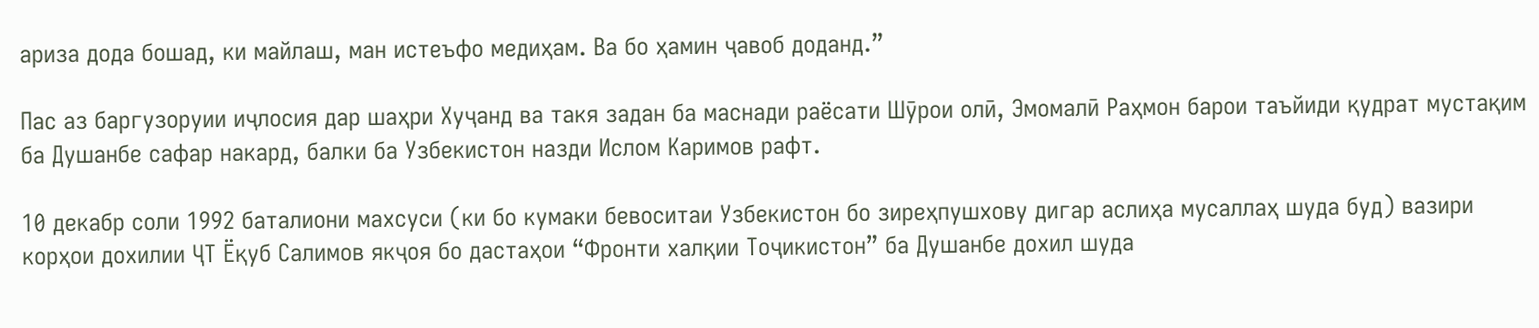ариза дода бошад, ки майлаш, ман истеъфо медиҳам. Ва бо ҳамин ҷавоб доданд.”

Пас аз баргузоруии иҷлосия дар шаҳри Хуҷанд ва такя задан ба маснади раёсати Шӯрои олӣ, Эмомалӣ Раҳмон барои таъйиди қудрат мустақим ба Душанбе сафар накард, балки ба Узбекистон назди Ислом Каримов рафт.

10 декабр соли 1992 баталиони махсуси (ки бо кумаки бевоситаи Узбекистон бо зиреҳпушхову дигар аслиҳа мусаллаҳ шуда буд) вазири корҳои дохилии ҶТ Ёқуб Салимов якҷоя бо дастаҳои “Фронти халқии Тоҷикистон” ба Душанбе дохил шуда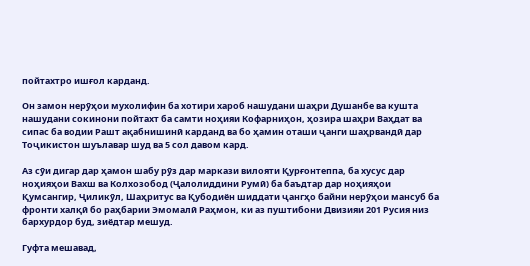пойтахтро ишғол карданд.

Он замон нерӯҳои мухолифин ба хотири хароб нашудани шаҳри Душанбе ва кушта нашудани сокинони пойтахт ба самти ноҳияи Кофарниҳон, ҳозира шаҳри Ваҳдат ва сипас ба водии Рашт ақабнишинӣ карданд ва бо ҳамин оташи ҷанги шаҳрвандӣ дар Тоҷикистон шуълавар шуд ва 5 сол давом кард.

Аз сӯи дигар дар ҳамон шабу рӯз дар маркази вилояти Қурғонтеппа, ба хусус дар ноҳияҳои Вахш ва Колхозобод (Ҷалолиддини Румӣ) ба баъдтар дар ноҳияҳои Қумсангир, Ҷиликӯл, Шаҳритус ва Қубодиён шиддати ҷангҳо байни нерӯҳои мансуб ба фронти халқӣ бо раҳбарии Эмомалӣ Раҳмон, ки аз пуштибони Двизияи 201 Русия низ бархурдор буд, зиёдтар мешуд.

Гуфта мешавад,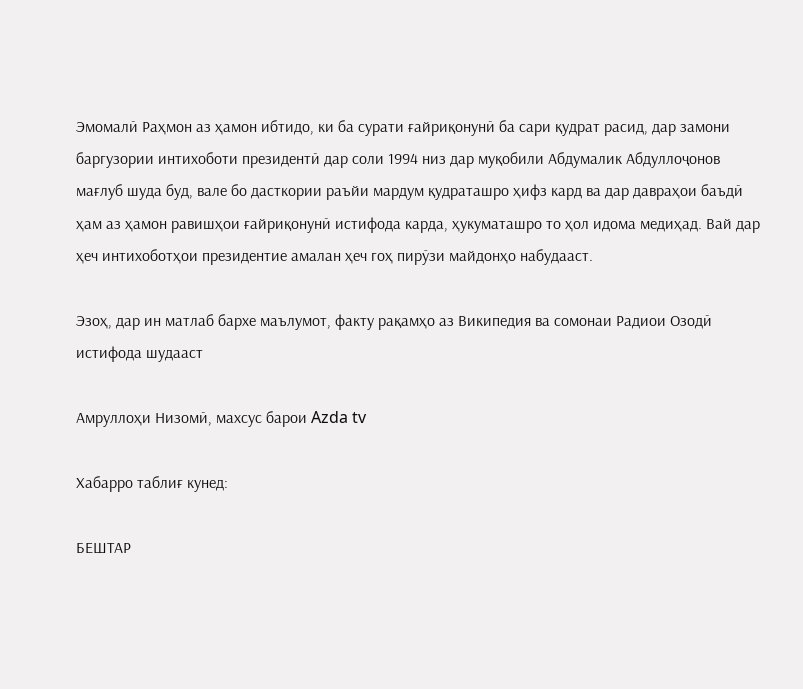Эмомалӣ Раҳмон аз ҳамон ибтидо, ки ба сурати ғайриқонунӣ ба сари қудрат расид, дар замони баргузории интихоботи президентӣ дар соли 1994 низ дар муқобили Абдумалик Абдуллоҷонов мағлуб шуда буд, вале бо дасткории раъйи мардум қудраташро ҳифз кард ва дар давраҳои баъдӣ ҳам аз ҳамон равишҳои ғайриқонунӣ истифода карда, ҳукуматашро то ҳол идома медиҳад. Вай дар ҳеч интихоботҳои президентие амалан ҳеч гоҳ пирӯзи майдонҳо набудааст.

Эзоҳ, дар ин матлаб бархе маълумот, факту рақамҳо аз Википедия ва сомонаи Радиои Озодӣ истифода шудааст

Амруллоҳи Низомӣ, махсус барои Azda tv

Хабарро таблиғ кунед:

БЕШТАР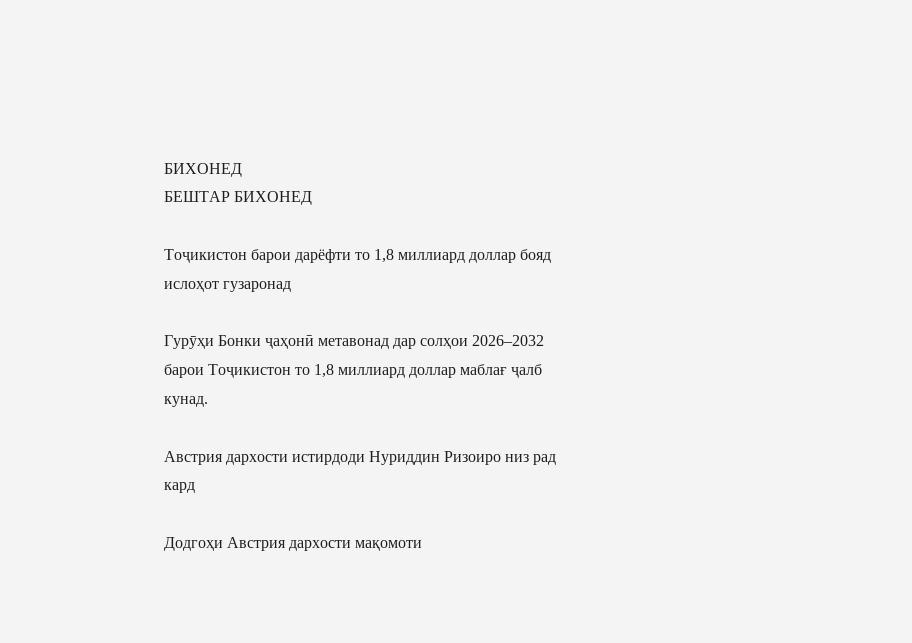БИХОНЕД
БЕШТАР БИХОНЕД

Тоҷикистон барои дарёфти то 1,8 миллиард доллар бояд ислоҳот гузаронад

Гурӯҳи Бонки ҷаҳонӣ метавонад дар солҳои 2026–2032 барои Тоҷикистон то 1,8 миллиард доллар маблағ ҷалб кунад.

Австрия дархости истирдоди Нуриддин Ризоиро низ рад кард

Додгоҳи Австрия дархости мақомоти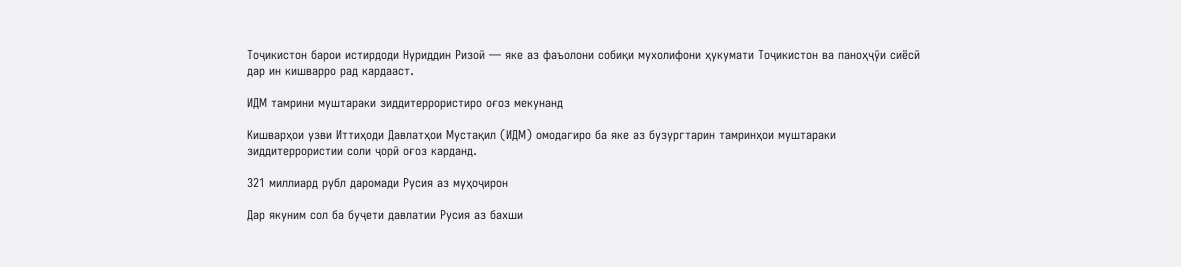Тоҷикистон барои истирдоди Нуриддин Ризоӣ — яке аз фаъолони собиқи мухолифони ҳукумати Тоҷикистон ва паноҳҷӯи сиёсӣ дар ин кишварро рад кардааст.

ИДМ тамрини муштараки зиддитеррористиро оғоз мекунанд

Кишварҳои узви Иттиҳоди Давлатҳои Мустақил (ИДМ) омодагиро ба яке аз бузургтарин тамринҳои муштараки зиддитеррористии соли ҷорӣ оғоз карданд.

321 миллиард рубл даромади Русия аз муҳоҷирон

Дар якуним сол ба буҷети давлатии Русия аз бахши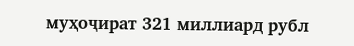муҳоҷират 321 миллиард рубл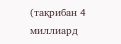(тақрибан 4 миллиард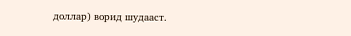доллар) ворид шудааст.